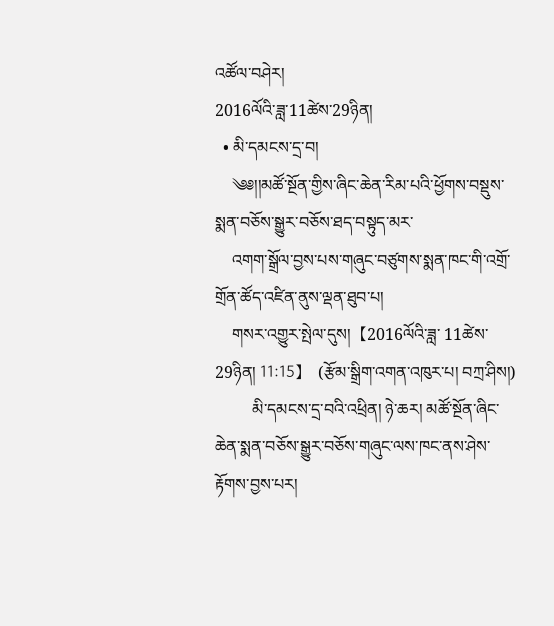འཚོལ་བཤེར།
2016ལོའི་ཟླ་11ཚེས་29ཉིན།
  • མི་དམངས་དྲ་བ།
    ༄༅།།མཚོ་སྔོན་གྱིས་ཞིང་ཆེན་རིམ་པའི་ཕྱོགས་བསྡུས་སྨན་བཅོས་སྒྱུར་བཅོས་ཐད་བསྟུད་མར་
    འགག་སྒྲོལ་བྱས་པས་གཞུང་བཙུགས་སྨན་ཁང་གི་འགྲོ་གྲོན་ཚོད་འཛིན་ནུས་ལྡན་ཐུབ་པ།
    གསར་འགྱུར་སྤེལ་དུས།  【2016ལོའི་ཟླ་ 11ཚེས་29ཉིན། 11:15】   (རྩོམ་སྒྲིག་འགན་འཁུར་པ། བཀྲ་ཤིས།)
         མི་དམངས་དྲ་བའི་འཕྲིན། ཉེ་ཆར། མཚོ་སྔོན་ཞིང་ཆེན་སྨན་བཅོས་སྒྱུར་བཅོས་གཞུང་ལས་ཁང་ནས་ཤེས་རྟོགས་བྱས་པར།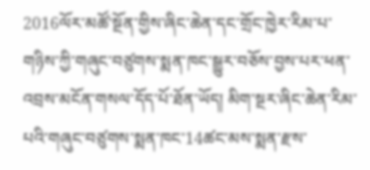2016ལོར་མཚོ་སྔོན་གྱིས་ཞིང་ཆེན་དང་གྲོང་ཁྱེར་རིམ་པ་གཉིས་ཀྱི་གཞུང་བཙུགས་སྨན་ཁང་སྒྱུར་བཅོས་བྱས་པར་ཕན་འབྲས་མངོན་གསལ་དོད་པོ་ཐོན་ཡོད། མིག་སྔར་ཞིང་ཆེན་རིམ་པའི་གཞུང་བཙུགས་སྨན་ཁང་14ཚང་མས་སྨན་རྫས་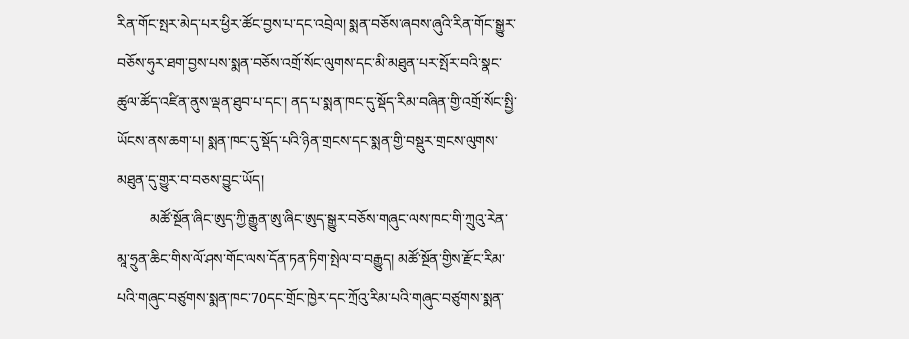རིན་གོང་སྤར་མེད་པར་ཕྱིར་ཚོང་བྱས་པ་དང་འབྲེལ། སྨན་བཅོས་ཞབས་ཞུའི་རིན་གོང་སྒྱུར་བཅོས་ཧུར་ཐག་བྱས་པས་སྨན་བཅོས་འགྲོ་སོང་ལུགས་དང་མི་མཐུན་པར་སྤོར་བའི་སྣང་ཚུལ་ཚོད་འཛིན་ནུས་ལྡན་ཐུབ་པ་དང་། ནད་པ་སྨན་ཁང་དུ་སྡོད་རིམ་བཞིན་གྱི་འགྲོ་སོང་སྤྱི་ཡོངས་ནས་ཆག་པ། སྨན་ཁང་དུ་སྡོད་པའི་ཉིན་གྲངས་དང་སྨན་གྱི་བསྡུར་གྲངས་ལུགས་མཐུན་དུ་གྱུར་བ་བཅས་བྱུང་ཡོད།
         མཚོ་སྔོན་ཞིང་ཨུད་ཀྱི་རྒྱུན་ཨུ་ཞིང་ཨུད་སྒྱུར་བཅོས་གཞུང་ལས་ཁང་གི་ཀྲུའུ་རེན་མཱ་ཧྲུན་ཆིང་གིས་ལོ་ཤས་གོང་ལས་དོན་ཏན་ཏིག་སྤེལ་བ་བརྒྱུད། མཚོ་སྔོན་གྱིས་རྫོང་རིམ་པའི་གཞུང་བཙུགས་སྨན་ཁང་70དང་གྲོང་ཁྱེར་དང་ཀྲོའུ་རིམ་པའི་གཞུང་བཙུགས་སྨན་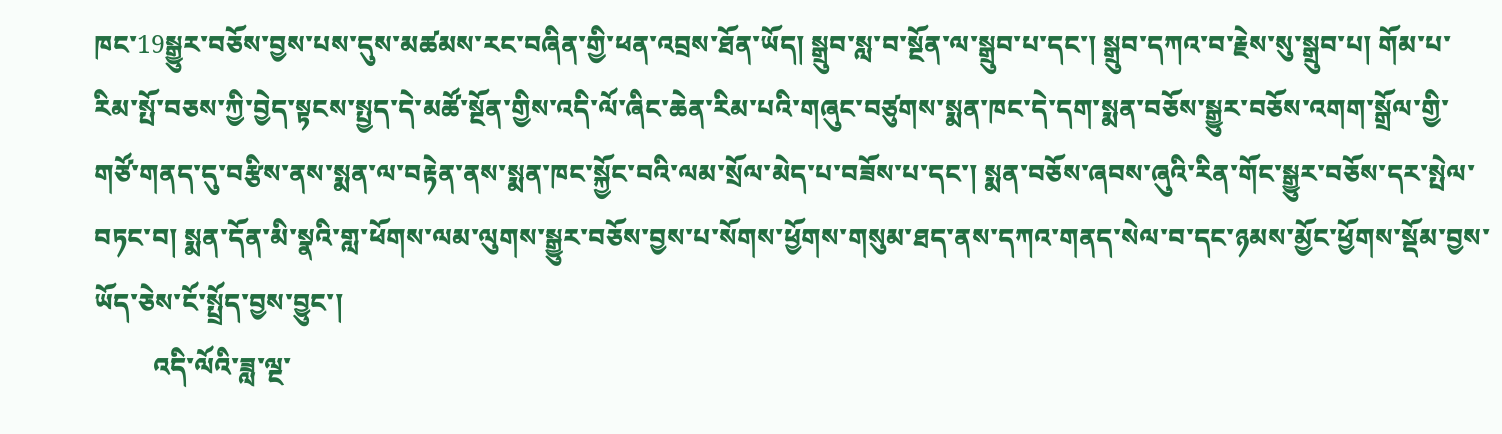ཁང་19སྒྱུར་བཅོས་བྱས་པས་དུས་མཚམས་རང་བཞིན་གྱི་ཕན་འབྲས་ཐོན་ཡོད། སྒྲུབ་སླ་བ་སྔོན་ལ་སྒྲུབ་པ་དང་། སྒྲུབ་དཀའ་བ་རྗེས་སུ་སྒྲུབ་པ། གོམ་པ་རིམ་སྤོ་བཅས་ཀྱི་བྱེད་སྟངས་སྤྱད་དེ་མཚོ་སྔོན་གྱིས་འདི་ལོ་ཞིང་ཆེན་རིམ་པའི་གཞུང་བཙུགས་སྨན་ཁང་དེ་དག་སྨན་བཅོས་སྒྱུར་བཅོས་འགག་སྒྲོལ་གྱི་གཙོ་གནད་དུ་བརྩིས་ནས་སྨན་ལ་བརྟེན་ནས་སྨན་ཁང་སྐྱོང་བའི་ལམ་སྲོལ་མེད་པ་བཟོས་པ་དང་། སྨན་བཅོས་ཞབས་ཞུའི་རིན་གོང་སྒྱུར་བཅོས་དར་སྤེལ་བཏང་བ། སྨན་དོན་མི་སྣའི་གླ་ཕོགས་ལམ་ལུགས་སྒྱུར་བཅོས་བྱས་པ་སོགས་ཕྱོགས་གསུམ་ཐད་ནས་དཀའ་གནད་སེལ་བ་དང་ཉམས་མྱོང་ཕྱོགས་སྡོམ་བྱས་ཡོད་ཅེས་ངོ་སྤྲོད་བྱས་བྱུང་།
         འདི་ལོའི་ཟླ་ལྔ་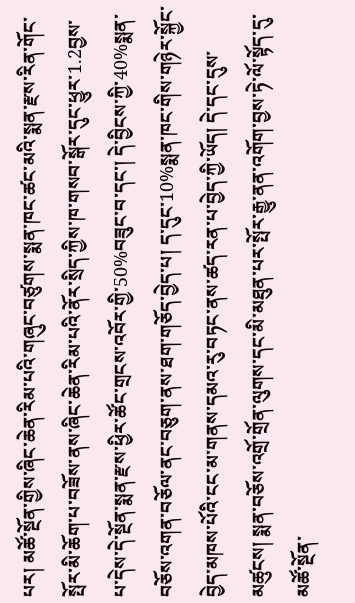པར། མཚོ་སྔོན་གྱིས་ཞིང་ཆེན་རིམ་པའི་གཞུང་བཙུགས་སྨན་ཁང་ཚང་མའི་སྨན་རྫས་རིན་གོང་སྤོར་མི་ཆོག་པ་བཟོས་ནས་ཞིང་ཆེན་རིམ་པའི་ནོར་སྲིད་ཀྱིས་ཁ་གསབ་སྒོར་དུང་ཕྱུར་1.2བྱས་པ་དེས་དེ་སྔོན་སྨན་རྫས་ཕྱིར་ཚོང་གྲངས་འབོར་གྱི་50%བཟུང་བ་དང་། དེ་བྱིངས་ཀྱི་40%སྨན་བཅོས་འགན་བཅོལ་ནང་བཅུག་ནས་ཐག་གཅོད་བྱེད་པ། ད་དུང་10%སྨན་ཁང་གིས་གཉེར་སྐྱོང་བྱེད་མཁས་པོའི་ངང་མ་གནས་དམའ་རུ་བཏང་ནས་ཚད་རན་པ་བྱེད་ཀྱི་ཡོད། དེ་དང་དུས་མཚུངས། སྨན་བཅོས་འགྲོ་གྲོན་ལུགས་དང་མི་མཐུན་པར་སྤོར་རྒྱུ་ནན་འགོག་བྱས་ཏེ་ལོ་སྟོད་དུ་མཚོ་སྔོན་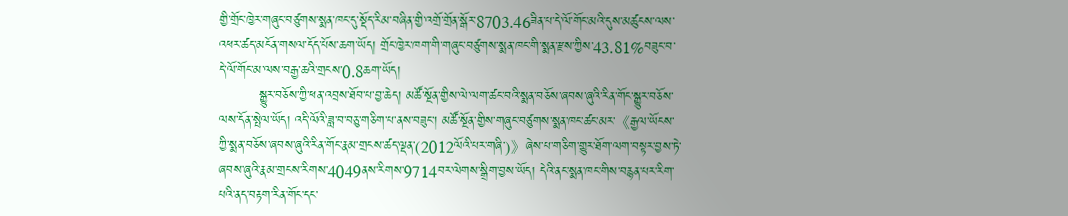གྱི་གྲོང་ཁྱེར་གཞུང་བཙུགས་སྨན་ཁང་དུ་སྡོད་རིམ་བཞིན་གྱི་འགྲོ་གྲོན་སྒོར་8703.46ཟིན་པ་དེ་ལོ་གོང་མའི་དུས་མཚུངས་ལས་འཕར་ཚད་མངོན་གསལ་དོད་པོས་ཆག་ཡོད། གྲོང་ཁྱེར་ཁག་གི་གཞུང་བཙུགས་སྨན་ཁང་གི་སྨན་རྫས་ཀྱིས་43.81%བཟུང་བ་དེ་ལོ་གོང་མ་ལས་བརྒྱ་ཆའི་གྲངས་0.8ཆག་ཡོད།
         སྒྱུར་བཅོས་ཀྱི་ཕན་འབྲས་ཐོབ་པ་བྱ་ཆེད། མཚོ་སྔོན་གྱིས་ལེ་ལག་ཚང་བའི་སྨན་བཅོས་ཞབས་ཞུའི་རིན་གོང་སྒྱུར་བཅོས་ལས་དོན་སྤེལ་ཡོད། འདི་ལོའི་ཟླ་བ་བཅུ་གཅིག་པ་ནས་བཟུང་། མཚོ་སྔོན་གྱིས་གཞུང་བཙུགས་སྨན་ཁང་ཚང་མར་《རྒྱལ་ཡོངས་ཀྱི་སྨན་བཅོས་ཞབས་ཞུའི་རིན་གོང་རྣམ་གྲངས་ཚད་ལྡན་(2012ལོའི་པར་གཞི་)》ཞེས་པ་གཅིག་གྱུར་ཐོག་ལག་བསྟར་བྱས་ཏེ་ཞབས་ཞུའི་རྣམ་གྲངས་རིགས་4049ནས་རིགས་9714བར་ལེགས་སྒྲིག་བྱས་ཡོད། དེའི་ནང་སྨན་ཁང་གིས་བརྙན་པར་རིག་པའི་ནད་བརྟག་རིན་གོང་དང་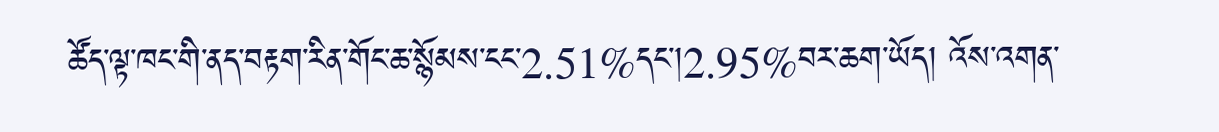ཚོད་ལྟ་ཁང་གི་ནད་བརྟག་རིན་གོང་ཆ་སྙོམས་ངང་2.51%དང་།2.95%བར་ཆག་ཡོད། འོས་འགན་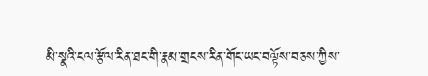མི་སྣའི་ངལ་རྩོལ་རིན་ཐང་གི་རྣམ་གྲངས་རིན་གོང་ཡང་བལྟོས་བཅས་ཀྱིས་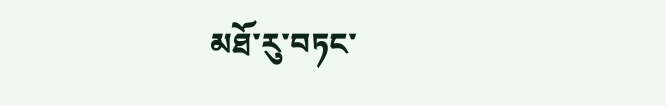མཐོ་རུ་བཏང་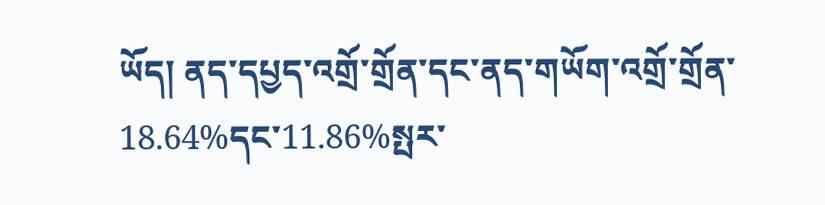ཡོད། ནད་དཔྱད་འགྲོ་གྲོན་དང་ནད་གཡོག་འགྲོ་གྲོན་18.64%དང་11.86%སྤར་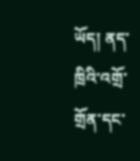ཡོད། ནད་ཁྲིའི་འགྲོ་གྲོན་དང་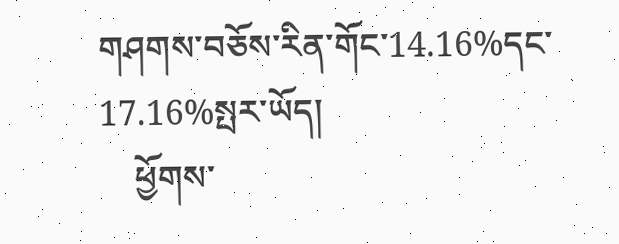གཤགས་བཅོས་རིན་གོང་14.16%དང་17.16%སྤར་ཡོད།
    ཕྱོགས་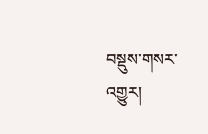བསྡུས་གསར་འགྱུར།